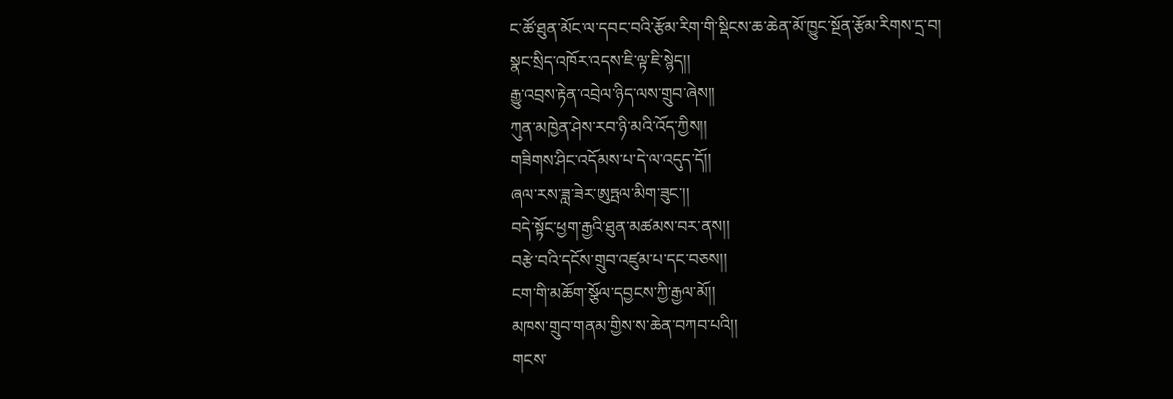ང་ཚོ་ཐུན་མོང་ལ་དབང་བའི་རྩོམ་རིག་གི་སྡིངས་ཆ་ཆེན་མོ་ཁྱུང་སྔོན་རྩོམ་རིགས་དྲ་བ།
སྣང་སྲིད་འཁོར་འདས་ཇི་ལྟ་ཇི་སྙེད།།
རྒྱུ་འབྲས་རྟེན་འབྲེལ་ཉིད་ལས་གྲུབ་ཞེས།།
ཀུན་མཁྱེན་ཤེས་རབ་ཉི་མའི་འོད་ཀྱིས།།
གཟིགས་ཤིང་འདོམས་པ་དེ་ལ་འདུད་དོ།།
ཞལ་རས་ཟླ་ཟེར་ཨུཏྤལ་མིག་ཟུང་།།
བདེ་སྟོང་ཕྱག་རྒྱའི་ཐུན་མཚམས་བར་ནས།།
བརྩེ་བའི་དངོས་གྲུབ་འཛུམ་པ་དང་བཅས།།
ངག་གི་མཆོག་སྩོལ་དབྱངས་ཀྱི་རྒྱལ་མོ།།
མཁས་གྲུབ་གནམ་གྱིས་ས་ཆེན་བཀབ་པའི།།
གངས་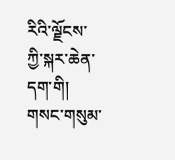རིའི་ལྗོངས་ཀྱི་སྐར་ཆེན་དག་གི།
གསང་གསུམ་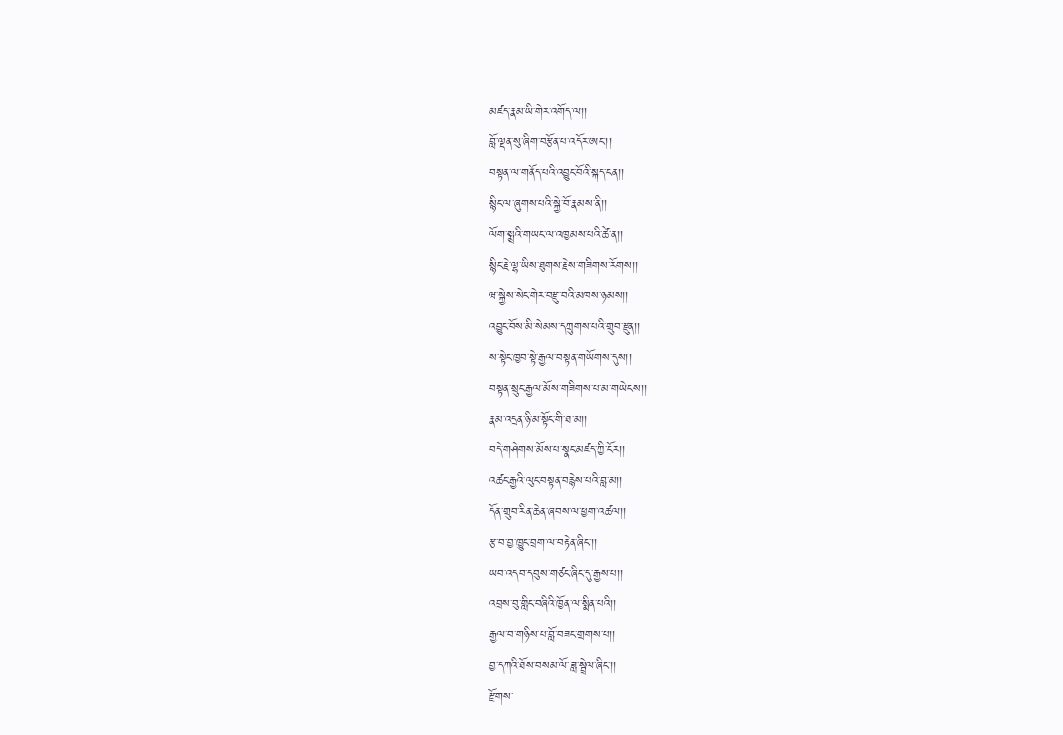མཛད་རྣམ་ཡི་གེར་འགོད་ལ།།
བློ་ལྡན་སུ་ཞིག་བརྩོན་པ་འདོར་ཨང་།།
བསྟན་ལ་གནོད་པའི་འབྱུང་བོའི་སྐད་ངན།།
སྙིང་ལ་ཞུགས་པའི་སྐྱེ་བོ་རྣམས་ནི།།
ལོག་སྨྲའི་གཡང་ལ་འཁྱམས་པའི་ཚེ་ན།།
སྙིང་རྗེ་ལྷ་ཡིས་ཐུགས་རྗེས་གཟིགས་རོགས།།
ཝ་སྐྱེས་སེང་གེར་བརྫུ་བའི་མཁས་ཉམས།།
འབྱུང་བོས་མི་སེམས་དཀྲུགས་པའི་གྲུབ་རྫུན།།
ས་སྟེང་ཁྱབ་སྟེ་རྒྱལ་བསྟན་གཡོགས་དུས།།
བསྟན་སྲུང་རྒྱལ་མོས་གཟིགས་པ་མ་གཡེངས།།
རྣམ་འདྲན་ཉི་མ་སྟོང་གི་ཐ་མ།།
བདེ་གཤེགས་མོས་པ་སྣང་མཛད་ཀྱི་ངོར།།
འཚང་རྒྱའི་ལུང་བསྟན་བརྙེས་པའི་བླ་མ།།
དོན་གྲུབ་རིན་ཆེན་ཞབས་ལ་ཕྱག་འཚལ།།
རྩ་བ་བྱ་ཁྱུང་བྲག་ལ་བརྟེན་ཞིང་།།
ཡབ་འདབ་དབུས་གཙང་ཞིང་དུ་རྒྱས་པ།།
འབྲས་བུ་གླིང་བཞིའི་ཁྱོན་ལ་སྨིན་པའི།།
རྒྱལ་བ་གཉིས་པ་བློ་བཟང་གྲགས་པ།།
བྱ་དཀའི་ཐོས་བསམ་ལོ་ཟླ་སྦྲེལ་ཞིང་།།
རྫོགས་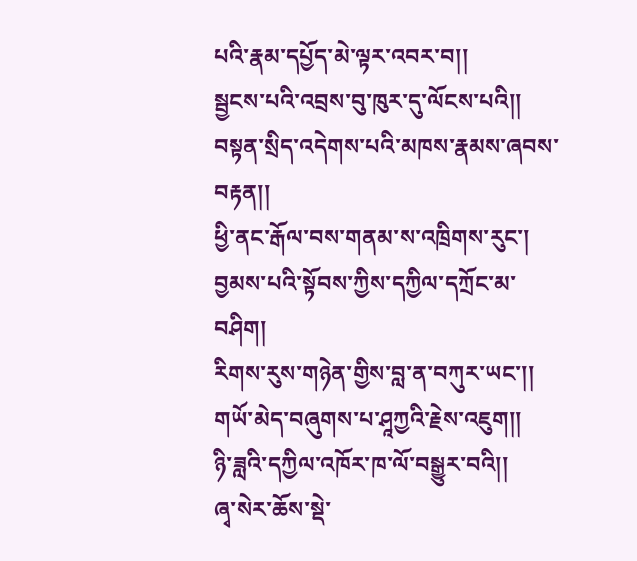པའི་རྣམ་དཔྱོད་མེ་ལྟར་འབར་བ།།
སྦྱངས་པའི་འབྲས་བུ་ཁུར་དུ་ལོངས་པའི།།
བསྟན་སྲིད་འདེགས་པའི་མཁས་རྣམས་ཞབས་བརྟན།།
ཕྱི་ནང་རྒོལ་བས་གནམ་ས་འཁྲིགས་རུང་།
བྱམས་པའི་སྟོབས་ཀྱིས་དཀྱིལ་དཀྲོང་མ་བཤིག།
རིགས་རུས་གཉེན་གྱིས་བླ་ན་བཀུར་ཡང་།།
གཡོ་མེད་བཞུགས་པ་ཤཱཀྱའི་རྗེས་འཇུག།།
ཉི་ཟླའི་དཀྱིལ་འཁོར་ཁ་ལོ་བསྒྱུར་བའི།།
ཞྭ་སེར་ཆོས་སྡེ་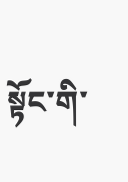སྟོང་གི་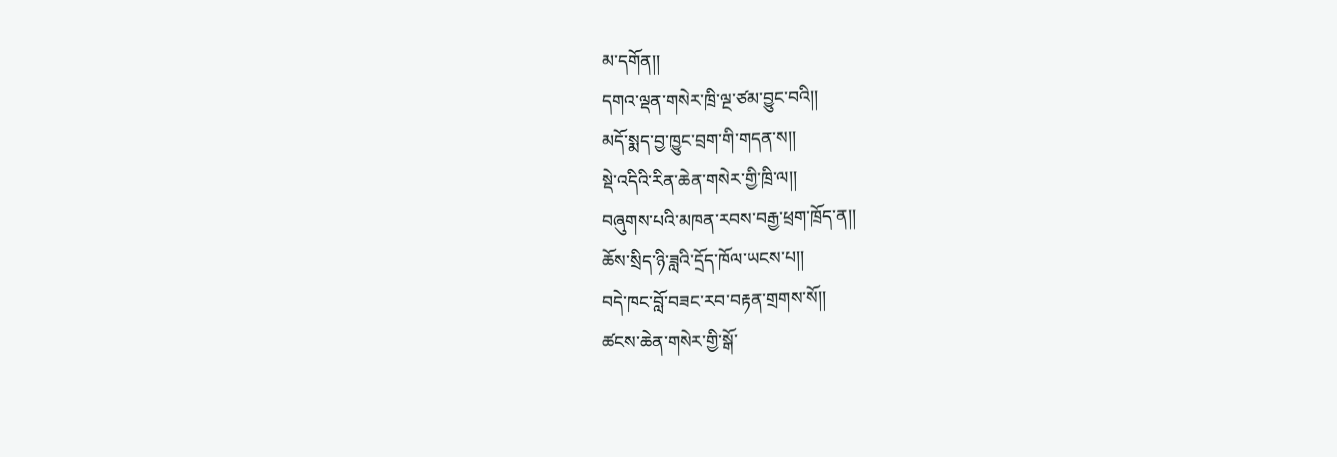མ་དགོན།།
དགའ་ལྡན་གསེར་ཁྲི་ལྔ་ཙམ་བྱུང་བའི།།
མདོ་སྨད་བྱ་ཁྱུང་བྲག་གི་གདན་ས།།
སྡེ་འདིའི་རིན་ཆེན་གསེར་གྱི་ཁྲི་ལ།།
བཞུགས་པའི་མཁན་རབས་བརྒྱ་ཕྲག་ཁྲོད་ན།།
ཆོས་སྲིད་ཉི་ཟླའི་དྲོད་ཁོལ་ཡངས་པ།།
བདེ་ཁང་བློ་བཟང་རབ་བརྟན་གྲགས་སོ།།
ཚངས་ཆེན་གསེར་གྱི་སྒོ་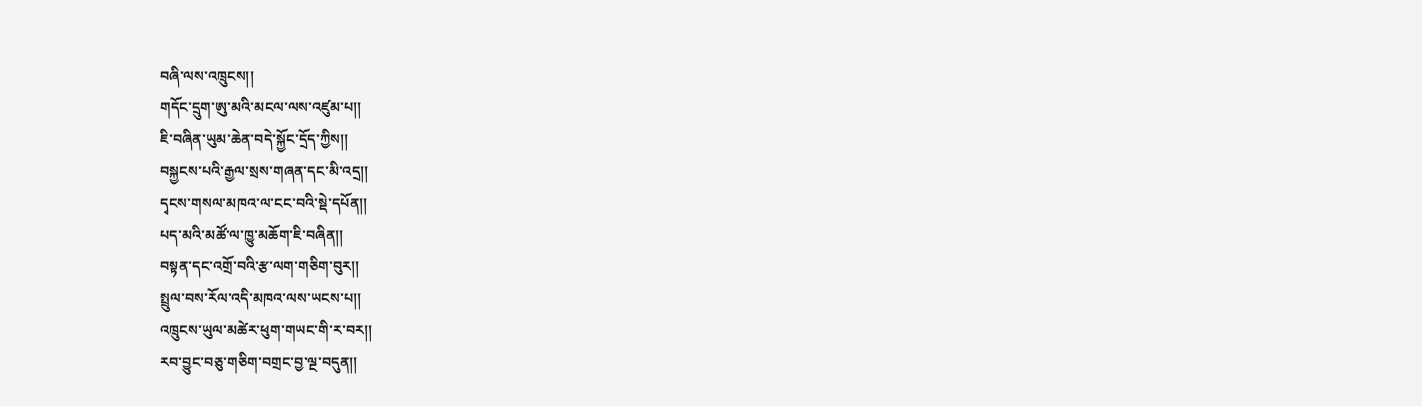བཞི་ལས་འཁྲུངས།།
གདོང་དྲུག་ཨུ་མའི་མངལ་ལས་འཛུམ་པ།།
ཇི་བཞིན་ཡུམ་ཆེན་བདེ་སྐྱོང་དྲོད་ཀྱིས།།
བསྐྱངས་པའི་རྒྱལ་སྲས་གཞན་དང་མི་འདྲ།།
དྭངས་གསལ་མཁའ་ལ་ངང་བའི་སྡེ་དཔོན།།
པད་མའི་མཚོ་ལ་ཁྱུ་མཆོག་ཇི་བཞིན།།
བསྟན་དང་འགྲོ་བའི་རྩ་ལག་གཅིག་བུར།།
སྤྲུལ་བས་རོལ་འདི་མཁའ་ལས་ཡངས་པ།།
འཁྲུངས་ཡུལ་མཚེར་ཕུག་གཡང་གི་ར་བར།།
རབ་བྱུང་བཅུ་གཅིག་བགྲང་བྱ་ལྔ་བདུན།།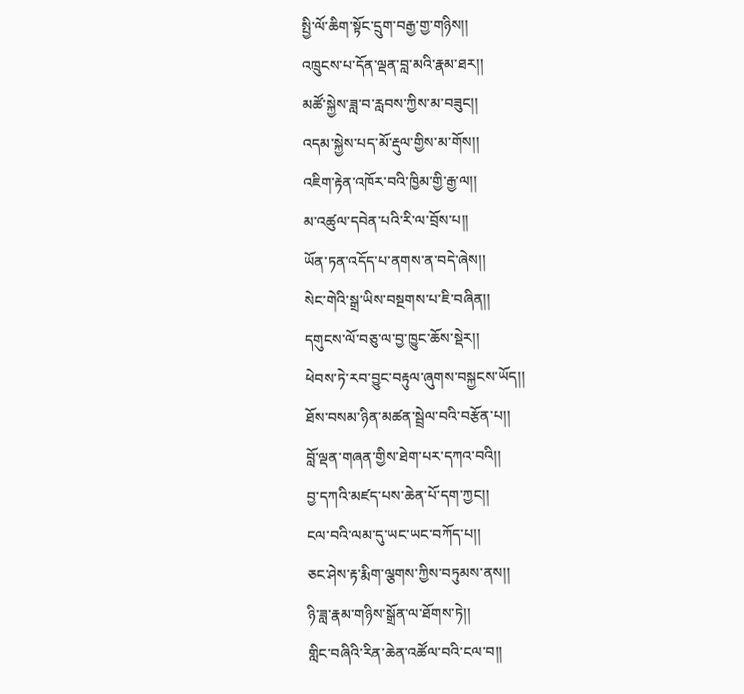སྤྱི་ལོ་ཆིག་སྟོང་དྲུག་བརྒྱ་གྱ་གཉིས།།
འཁྲུངས་པ་དོན་ལྡན་བླ་མའི་རྣམ་ཐར།།
མཚོ་སྐྱེས་ཟླ་བ་རླབས་ཀྱིས་མ་བཟུང།།
འདམ་སྐྱེས་པད་མོ་རྡུལ་གྱིས་མ་གོས།།
འཇིག་རྟེན་འཁོར་བའི་ཁྱིམ་གྱི་རྒྱ་ལ།།
མ་འཚུལ་དབེན་པའི་རི་ལ་བྲོས་པ།།
ཡོན་ཏན་འདོད་པ་ནགས་ན་བདེ་ཞེས།།
སེང་གེའི་སྒྲ་ཡིས་བསྔགས་པ་ཇི་བཞིན།།
དགུངས་ལོ་བཅུ་ལ་བྱ་ཁྱུང་ཆོས་སྡེར།།
ཕེབས་ཏེ་རབ་བྱུང་བརྟུལ་ཞུགས་བསྐྱངས་ཡོད།།
ཐོས་བསམ་ཉིན་མཚན་སྦྲེལ་བའི་བརྩོན་པ།།
བློ་ལྡན་གཞན་གྱིས་ཐེག་པར་དཀའ་བའི།།
བྱ་དཀའི་མཛད་པས་ཆེན་པོ་དག་ཀྱང།།
ངལ་བའི་ལམ་དུ་ཡང་ཡང་བཀོད་པ།།
ཅང་ཤེས་རྟ་རྨིག་ལྕགས་ཀྱིས་བཏུམས་ནས།།
ཉི་ཟླ་རྣམ་གཉིས་སྒྲོན་ལ་ཐོགས་ཏེ།།
གླིང་བཞིའི་རིན་ཆེན་འཚོལ་བའི་ངལ་བ།།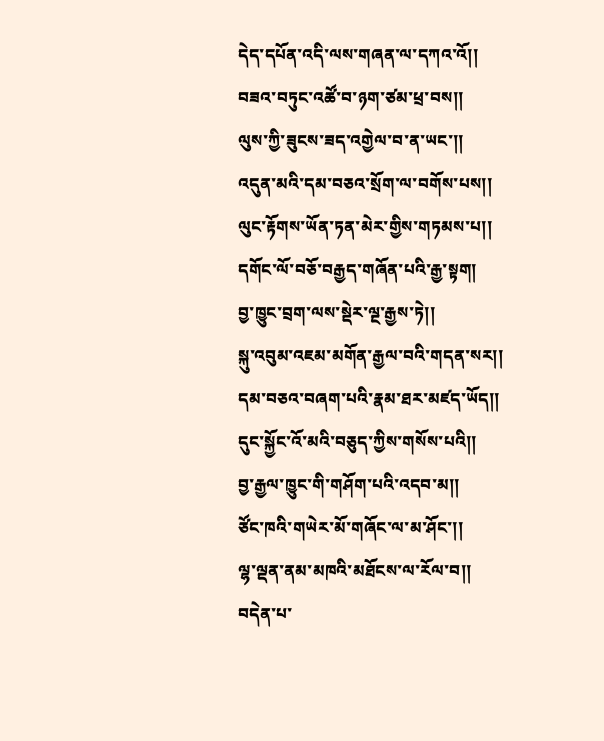དེད་དཔོན་འདི་ལས་གཞན་ལ་དཀའ་འོ།།
བཟའ་བཏུང་འཚོ་བ་ཉག་ཙམ་ཕྲ་བས།།
ལུས་ཀྱི་ཟུངས་ཟད་འགྱེལ་བ་ན་ཡང་།།
འདུན་མའི་དམ་བཅའ་སྲོག་ལ་བགོས་པས།།
ལུང་རྟོགས་ཡོན་ཏན་མེར་གྱིས་གཏམས་པ།།
དགོང་ལོ་བཅོ་བརྒྱད་གཞོན་པའི་རྒྱ་སྟག།
བྱ་ཁྱུང་བྲག་ལས་སྡེར་ལྔ་རྒྱས་ཏེ།།
སྐུ་འབུམ་འཇམ་མགོན་རྒྱལ་བའི་གདན་སར།།
དམ་བཅའ་བཞག་པའི་རྣམ་ཐར་མཛད་ཡོད།།
དུང་སྐྱོང་འོ་མའི་བཅུད་ཀྱིས་གསོས་པའི།།
བྱ་རྒྱལ་ཁྱུང་གི་གཤོག་པའི་འདབ་མ།།
ཙོང་ཁའི་གཡེར་མོ་གཞོང་ལ་མ་ཤོང་།།
ལྷ་ལྡན་ནམ་མཁའི་མཐོངས་ལ་རོལ་བ།།
བདེན་པ་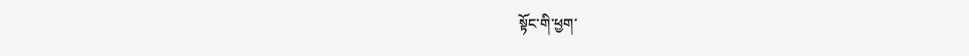སྟོང་གི་ཕྱག་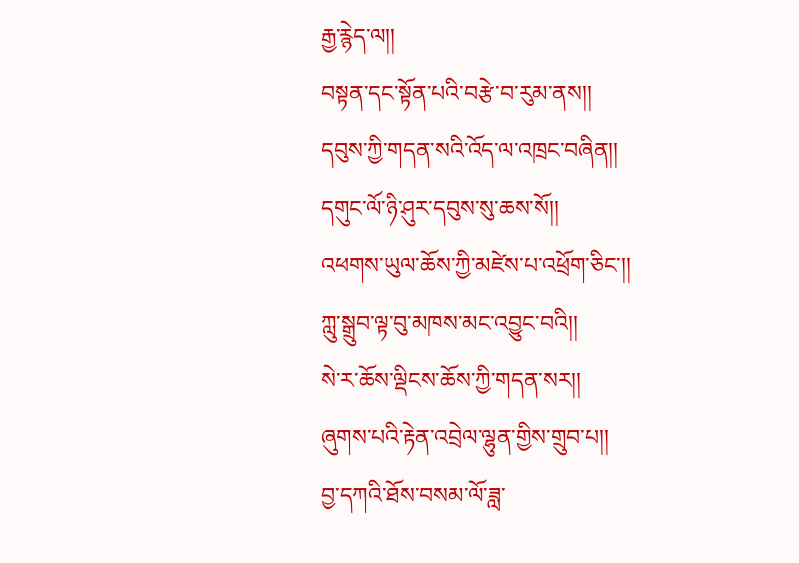རྒྱ་རྙེད་ལ།།
བསྟན་དང་སྟོན་པའི་བརྩེ་བ་རུམ་ནས།།
དབུས་ཀྱི་གདན་སའི་འོད་ལ་འཁྲང་བཞིན།།
དགུང་ལོ་ཉི་ཤུར་དབུས་སུ་ཆས་སོ།།
འཕགས་ཡུལ་ཆོས་ཀྱི་མཛེས་པ་འཕྲོག་ཅིང་།།
ཀླུ་སྒྲུབ་ལྟ་བུ་མཁས་མང་འབྱུང་བའི།།
སེ་ར་ཆོས་ལྡིངས་ཆོས་ཀྱི་གདན་སར།།
ཞུགས་པའི་རྟེན་འབྲེལ་ལྷུན་གྱིས་གྲུབ་པ།།
བྱ་དཀའི་ཐོས་བསམ་ལོ་ཟླ་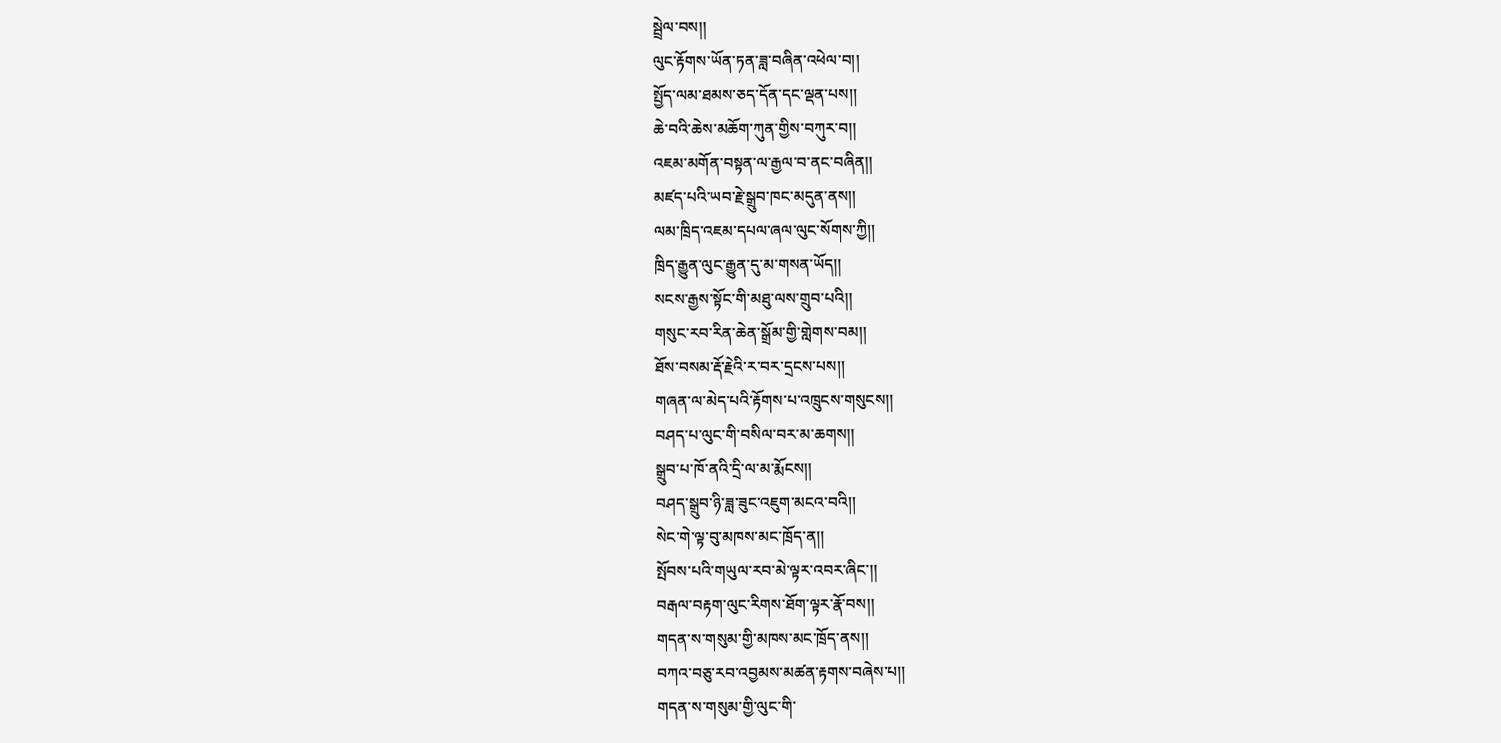སྦྲེལ་བས།།
ལུང་རྟོགས་ཡོན་ཏན་ཟླ་བཞིན་འཕེལ་བ།།
སྤྱོད་ལམ་ཐམས་ཅད་དོན་དང་ལྡན་པས།།
ཆེ་བའི་ཆེས་མཆོག་ཀུན་གྱིས་བཀུར་བ།།
འཇམ་མགོན་བསྟན་ལ་རྒྱལ་བ་ནང་བཞིན།།
མཛད་པའི་ཡབ་རྗེ་སྒྲུབ་ཁང་མདུན་ནས།།
ལམ་ཁྲིད་འཇམ་དཔལ་ཞལ་ལུང་སོགས་ཀྱི།།
ཁྲིད་རྒྱུན་ལུང་རྒྱུན་དུ་མ་གསན་ཡོད།།
སངས་རྒྱས་སྟོང་གི་མཐུ་ལས་གྲུབ་པའི།།
གསུང་རབ་རིན་ཆེན་སྒྲོམ་གྱི་གླེགས་བམ།།
ཐོས་བསམ་རྡོ་རྗེའི་ར་བར་དྲངས་པས།།
གཞན་ལ་མེད་པའི་རྟོགས་པ་འཁྲུངས་གསུངས།།
བཤད་པ་ལུང་གི་བསིལ་བར་མ་ཆགས།།
སྒྲུབ་པ་ཁོ་ནའི་དྲི་ལ་མ་རྨོངས།།
བཤད་སྒྲུབ་ཉི་ཟླ་ཟུང་འཇུག་མངའ་བའི།།
སེང་གེ་ལྟ་བུ་མཁས་མང་ཁྲོད་ན།།
སྤོབས་པའི་གཡུལ་རབ་མེ་ལྟར་འབར་ཞིང་།།
བརྒལ་བརྟག་ལུང་རིགས་ཐོག་ལྟར་རྣོ་བས།།
གདན་ས་གསུམ་གྱི་མཁས་མང་ཁྲོད་ནས།།
བཀའ་བཅུ་རབ་འབྱམས་མཚན་རྟགས་བཞེས་པ།།
གདན་ས་གསུམ་གྱི་ལུང་གི་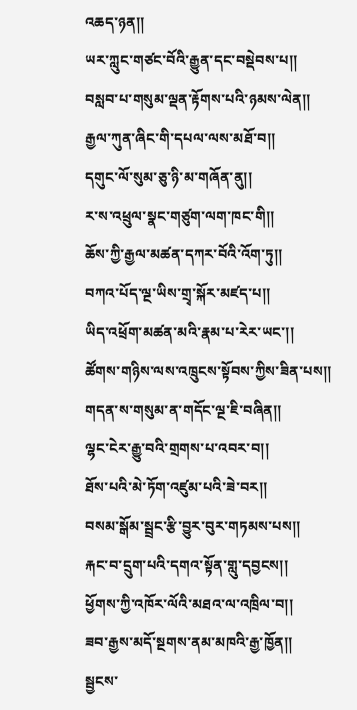འཆད་ཉན།།
ཡར་ཀླུང་གཙང་བོའི་རྒྱུན་དང་བསྡེབས་པ།།
བསླབ་པ་གསུམ་ལྡན་རྟོགས་པའི་ཉམས་ལེན།།
རྒྱལ་ཀུན་ཞིང་གི་དཔལ་ལས་མཐོ་བ།།
དགུང་ལོ་སུམ་ཅུ་ཉི་མ་གཞོན་ནུ།།
ར་ས་འཕྲུལ་སྣང་གཙུག་ལག་ཁང་གི།།
ཆོས་ཀྱི་རྒྱལ་མཚན་དཀར་བོའི་འོག་ཏུ།།
བཀའ་པོད་ལྔ་ཡིས་གྲྭ་སྐོར་མཛད་པ།།
ཡིད་འཕྲོག་མཚན་མའི་རྣམ་པ་རེར་ཡང་།།
ཚོགས་གཉིས་ལས་འཁྲུངས་སྟོབས་ཀྱིས་ཟིན་པས།།
གདན་ས་གསུམ་ན་གདོང་ལྔ་ཇི་བཞིན།།
ལྷང་ངེར་རྒྱུ་བའི་གྲགས་པ་འབར་བ།།
ཐོས་པའི་མེ་ཏོག་འཛུམ་པའི་ཟེ་བར།།
བསམ་སྒོམ་སྦྲང་རྩི་བྱུར་བུར་གཏམས་པས།།
རྐང་བ་དྲུག་པའི་དགའ་སྟོན་གླུ་དབྱངས།།
ཕྱོགས་ཀྱི་འཁོར་ལོའི་མཐའ་ལ་འཁྲིལ་བ།།
ཟབ་རྒྱས་མདོ་སྔགས་ནམ་མཁའི་རྒྱ་ཁྱོན།།
སྦྱངས་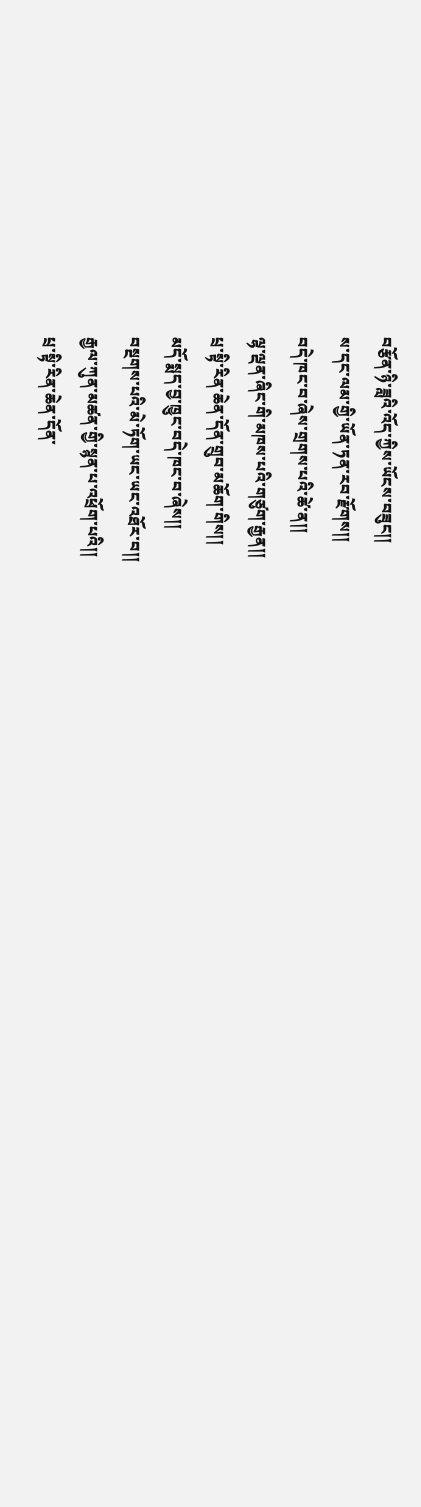བརྩོན་ཉི་ཟླའི་འོད་ཀྱིས་ཡོངས་བཟུང།།
ས་དང་ལམ་གྱི་ཡོན་ཏན་རབ་རྫོགས།།
བདེ་ཁང་བ་ཞེས་གྲགས་པའི་ཚེ་ན།།
ལྷ་ལྡན་ཞིང་གི་མཁས་པའི་གཙུག་རྒྱན།།
པྲ་སྟི་རིན་ཆེན་དོན་གྲུབ་མཆོག་གིས།།
མདོ་སྨད་བྱ་ཁྱུང་བདེ་ཁང་བ་ཞེས།།
བསྔགས་པའི་མེ་ཏོག་ཡང་ཡང་འཐོར་བ།།
རྒྱལ་ཀུན་མཚན་གྱི་སྙན་པ་འཕྲོག་པའི།།
པྲ་སྟི་རིན་ཆེན་དོན་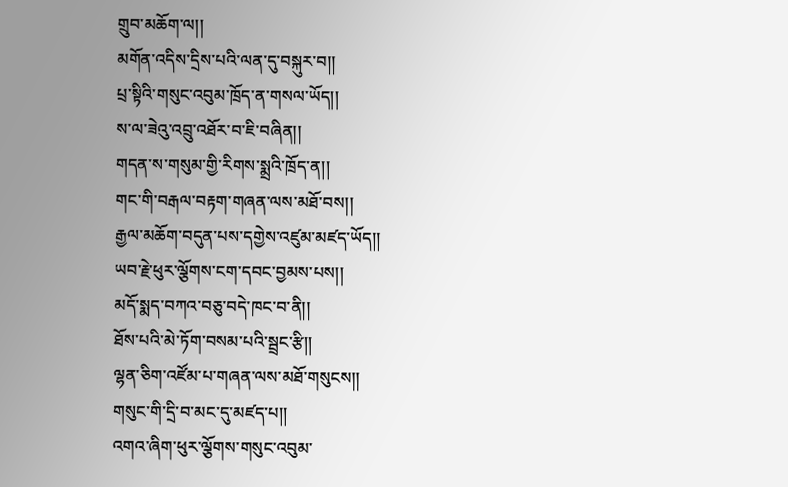གྲུབ་མཆོག་ལ།།
མགོན་འདིས་དྲིས་པའི་ལན་དུ་བསྐུར་བ།།
པྲ་སྟིའི་གསུང་འབུམ་ཁྲོད་ན་གསལ་ཡོད།།
ས་ལ་ཟེའུ་འབྲུ་འཐོར་བ་ཇི་བཞིན།།
གདན་ས་གསུམ་གྱི་རིགས་སྨྲའི་ཁྲོད་ན།།
གང་གི་བརྒལ་བརྟག་གཞན་ལས་མཐོ་བས།།
རྒྱལ་མཆོག་བདུན་པས་དགྱེས་འཛུམ་མཛད་ཡོད།།
ཡབ་རྗེ་ཕུར་ལྕོགས་ངག་དབང་བྱམས་པས།།
མདོ་སྨད་བཀའ་བཅུ་བདེ་ཁང་བ་ནི།།
ཐོས་པའི་མེ་ཏོག་བསམ་པའི་སྦྲང་རྩི།།
ལྷན་ཅིག་འཛོམ་པ་གཞན་ལས་མཐོ་གསུངས།།
གསུང་གི་དྲི་བ་མང་དུ་མཛད་པ།།
འགའ་ཞིག་ཕུར་ལྕོགས་གསུང་འབུམ་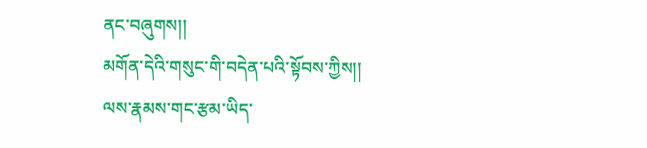ནང་བཞུགས།།
མགོན་དེའི་གསུང་གི་བདེན་པའི་སྟོབས་ཀྱིས།།
ལས་རྣམས་གང་རྩམ་ཡིད་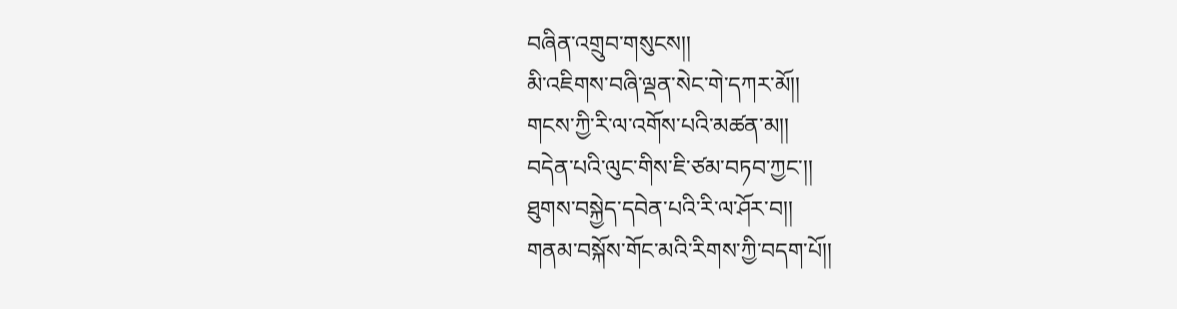བཞིན་འགྲུབ་གསུངས།།
མི་འཇིགས་བཞི་ལྡན་སེང་གེ་དཀར་མོ།།
གངས་ཀྱི་རི་ལ་འགོས་པའི་མཚན་མ།།
བདེན་པའི་ལུང་གིས་ཇི་ཙམ་བཏབ་ཀྱང་།།
ཐུགས་བསྐྱེད་དབེན་པའི་རི་ལ་ཤོར་བ།།
གནམ་བསྐོས་གོང་མའི་རིགས་ཀྱི་བདག་པོ།།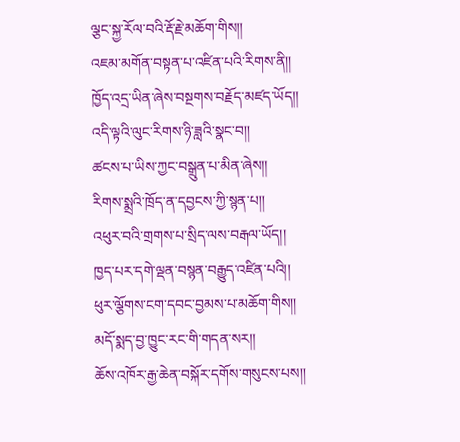ལྕང་སྐྱ་རོལ་བའི་རྡོ་རྗེ་མཆོག་གིས།།
འཇམ་མགོན་བསྟན་པ་འཛིན་པའི་རིགས་ནི།།
ཁྱོད་འདྲ་ཡིན་ཞེས་བསྔགས་བརྗོད་མཛད་ཡོད།།
འདི་ལྟའི་ལུང་རིགས་ཉི་ཟླའི་སྣང་བ།།
ཚངས་པ་ཡིས་ཀྱང་བསྒྲུན་པ་མིན་ཞེས།།
རིགས་སྨྲའི་ཁྲོད་ན་དབྱངས་ཀྱི་སྙན་པ།།
འཕུར་བའི་གྲགས་པ་སྲིད་ལས་བརྒལ་ཡོད།།
ཁྱད་པར་དགེ་ལྡན་བསྙན་བརྒྱུད་འཛིན་པའི།།
ཕུར་ལྕོགས་ངག་དབང་བྱམས་པ་མཆོག་གིས།།
མདོ་སྨད་བྱ་ཁྱུང་རང་གི་གདན་སར།།
ཆོས་འཁོར་རྒྱ་ཆེན་བསྐོར་དགོས་གསུངས་པས།།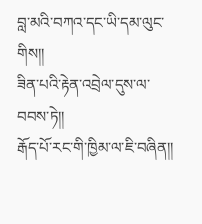བླ་མའི་བཀའ་དང་ཡི་དམ་ལུང་གིས།།
ཟིན་པའི་རྟེན་འབྲེལ་དུས་ལ་བབས་ཏེ།།
རྒོད་པོ་རང་གི་ཁྱིམ་ལ་ཇི་བཞིན།།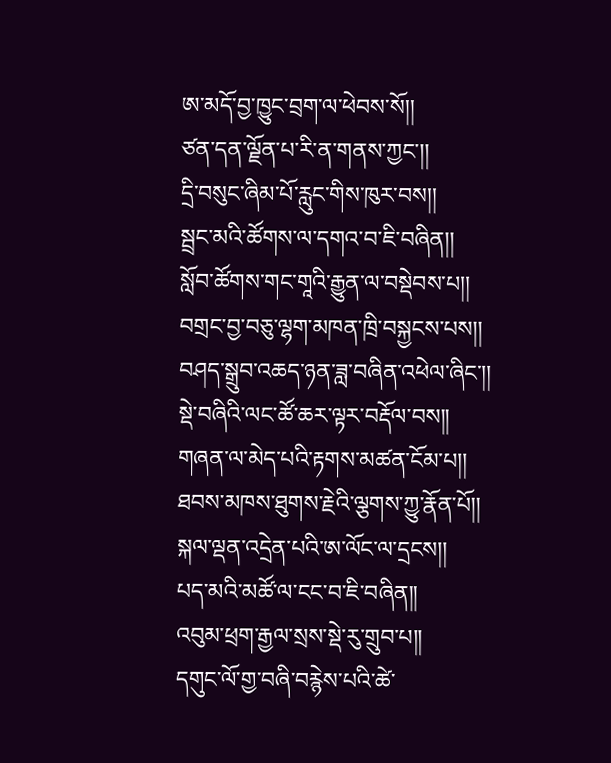ཨ་མདོ་བྱ་ཁྱུང་བྲག་ལ་ཕེབས་སོ།།
ཙན་དན་ལྗོན་པ་རི་ན་གནས་ཀྱང་།།
དྲི་བསུང་ཞིམ་པོ་རླུང་གིས་ཁུར་བས།།
སྦྲང་མའི་ཚོགས་ལ་དགའ་བ་ཇི་བཞིན།།
སློབ་ཚོགས་གང་གཱའི་རྒྱུན་ལ་བསྡེབས་པ།།
བགྲང་བྱ་བཅུ་ལྷག་མཁན་ཁྲི་བསྐྱངས་པས།།
བཤད་སྒྲུབ་འཆད་ཉན་ཟླ་བཞིན་འཕེལ་ཞིང་།།
སྡེ་བཞིའི་ལང་ཚོ་ཆར་ལྟར་བརྡོལ་བས།།
གཞན་ལ་མེད་པའི་རྟགས་མཚན་ངོམ་པ།།
ཐབས་མཁས་ཐུགས་རྗེའི་ལྕགས་ཀྱུ་རྣོན་པོ།།
སྐལ་ལྡན་འདྲེན་པའི་ཨ་ལོང་ལ་དྲངས།།
པད་མའི་མཚོ་ལ་ངང་བ་ཇི་བཞིན།།
འབུམ་ཕྲག་རྒྱལ་སྲས་སྡེ་རུ་གྲུབ་པ།།
དགུང་ལོ་གྱ་བཞི་བརྙེས་པའི་ཚེ་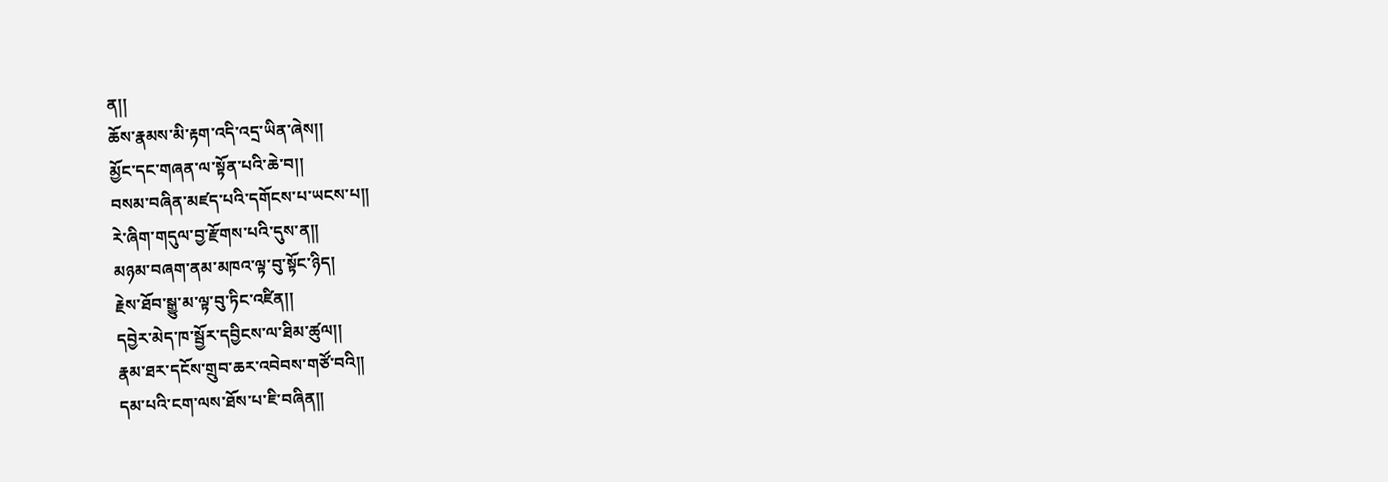ན།།
ཆོས་རྣམས་མི་རྟག་འདི་འདྲ་ཡིན་ཞེས།།
མྱོང་དང་གཞན་ལ་སྟོན་པའི་ཆེ་བ།།
བསམ་བཞིན་མཛད་པའི་དགོངས་པ་ཡངས་པ།།
རེ་ཞིག་གདུལ་བྱ་རྫོགས་པའི་དུས་ན།།
མཉམ་བཞག་ནམ་མཁའ་ལྟ་བུ་སྟོང་ཉིད།
རྗེས་ཐོབ་སྒྱུ་མ་ལྟ་བུ་ཏིང་འཛིན།།
དབྱེར་མེད་ཁ་སྦྱོར་དབྱིངས་ལ་ཐིམ་ཚུལ།།
རྣམ་ཐར་དངོས་གྲུབ་ཆར་འབེབས་གཙོ་བའི།།
དམ་པའི་ངག་ལས་ཐོས་པ་ཇི་བཞིན།།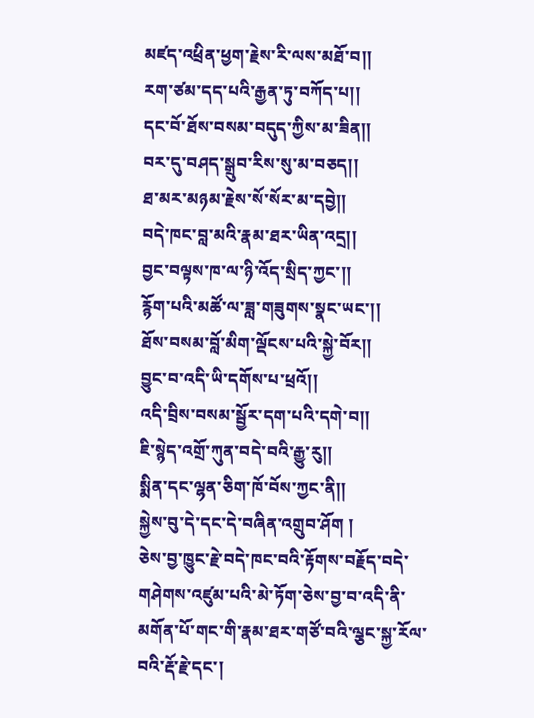མཛད་འཕྲིན་ཕྱག་རྗེས་རི་ལས་མཐོ་བ།།
རག་ཙམ་དད་པའི་རྒྱན་ཏུ་བཀོད་པ།།
དང་བོ་ཐོས་བསམ་བདུད་ཀྱིས་མ་ཟིན།།
བར་དུ་བཤད་སྒྲུབ་རིས་སུ་མ་བཅད།།
ཐ་མར་མཉམ་རྗེས་སོ་སོར་མ་དབྱེ།།
བདེ་ཁང་བླ་མའི་རྣམ་ཐར་ཡིན་འདྲ།།
བྱང་བལྟས་ཁ་ལ་ཉི་འོད་སྲིད་ཀྱང་།།
རྙོག་པའི་མཚོ་ལ་ཟླ་གཟུགས་སྣང་ཡང་།།
ཐོས་བསམ་བློ་མིག་ལྡོངས་པའི་སྐྱེ་བོར།།
བྱུང་བ་འདི་ཡི་དགོས་པ་ཕྲའོ།།
འདི་བྲིས་བསམ་སྦྱོར་དག་པའི་དགེ་བ།།
ཇི་སྙེད་འགྲོ་ཀུན་བདེ་བའི་རྒྱུ་རུ།།
སྨིན་དང་ལྷན་ཅིག་ཁོ་བོས་ཀྱང་ནི།།
སྐྱེས་བུ་དེ་དང་དེ་བཞིན་འགྲུབ་ཤོག །
ཅེས་བྱ་ཁྱུང་རྗེ་བདེ་ཁང་བའི་རྟོགས་བརྗོད་བདེ་གཤེགས་འཛུམ་པའི་མེ་ཏོག་ཅེས་བྱ་བ་འདི་ནི་མགོན་པོ་གང་གི་རྣམ་ཐར་གཙོ་བའི་ལྕང་སྐྱ་རོལ་བའི་རྡོ་རྗེ་དང་།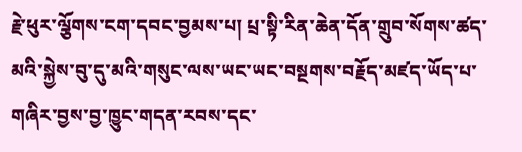རྗེ་ཕུར་ལྕོགས་ངག་དབང་བྱམས་པ། པྲ་སྟི་རིན་ཆེན་དོན་གྲུབ་སོགས་ཚད་མའི་སྐྱེས་བུ་དུ་མའི་གསུང་ལས་ཡང་ཡང་བསྔགས་བརྗོད་མཛད་ཡོད་པ་གཞིར་བྱས་བྱ་ཁྱུང་གདན་རབས་དང་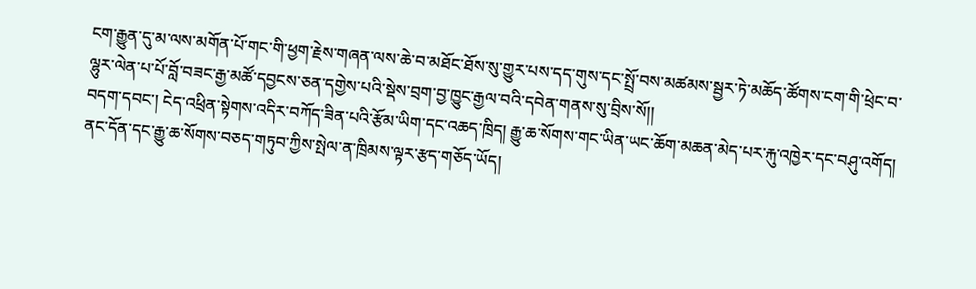ངག་རྒྱུན་དུ་མ་ལས་མགོན་པོ་གང་གི་ཕྱག་རྗེས་གཞན་ལས་ཆེ་བ་མཐོང་ཐོས་སུ་གྱུར་པས་དད་གུས་དང་སྤྲོ་བས་མཚམས་སྦྱར་ཏེ་མཆོད་ཚོགས་ངག་གི་ཕྲེང་བ་ལྷུར་ལེན་པ་པོ་བློ་བཟང་རྒྱ་མཚོ་དབྱངས་ཅན་དགྱེས་པའི་སྡེས་བྲག་བྱ་ཁྱུང་རྒྱལ་བའི་དབེན་གནས་སུ་བྲིས་སོ།།
བདག་དབང་། ངེད་འཕྲིན་སྟེགས་འདིར་བཀོད་ཟིན་པའི་རྩོམ་ཡིག་དང་འཆད་ཁྲིད། རྒྱུ་ཆ་སོགས་གང་ཡིན་ཡང་ཆོག་མཆན་མེད་པར་རྐུ་འཁྱེར་དང་བཤུ་འགོད། ནང་དོན་དང་རྒྱུ་ཆ་སོགས་བཅད་གཏུབ་ཀྱིས་སྤེལ་ན་ཁྲིམས་ལྟར་རྩད་གཅོད་ཡོད།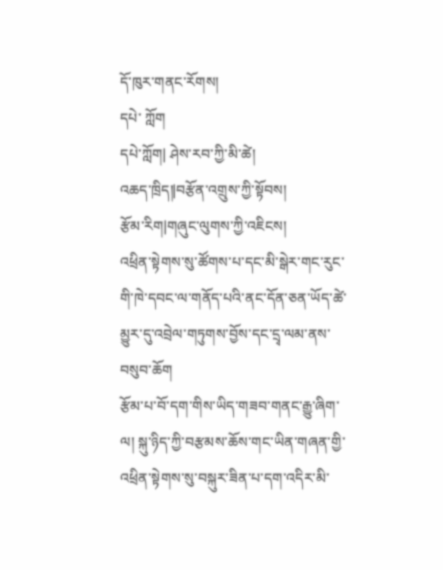དོ་ཁུར་གནང་རོགས།
དཔེ་ ཀློག
དཔེ་ཀློག| ཤེས་རབ་ཀྱི་མི་ཚེ།
འཆད་ཁྲིད།|བརྩོན་འགྲུས་ཀྱི་སྟོབས།
རྩོམ་རིག|གཞུང་ལུགས་ཀྱི་འཇིངས།
འཕྲིན་སྟེགས་སུ་ཚོགས་པ་དང་མི་སྒེར་གང་རུང་གི་ཁེ་དབང་ལ་གནོད་པའི་ནང་དོན་ཅན་ཡོད་ཚེ་མྱུར་དུ་འབྲེལ་གཏུགས་བྱོས་དང་དྲྭ་ལམ་ནས་བསུབ་ཆོག
རྩོམ་པ་བོ་དག་གིས་ཡིད་གཟབ་གནང་རྒྱུ་ཞིག་ལ། སྐུ་ཉིད་ཀྱི་བརྩམས་ཆོས་གང་ཡིན་གཞན་གྱི་འཕྲིན་སྟེགས་སུ་བསྐུར་ཟིན་པ་དག་འདིར་མི་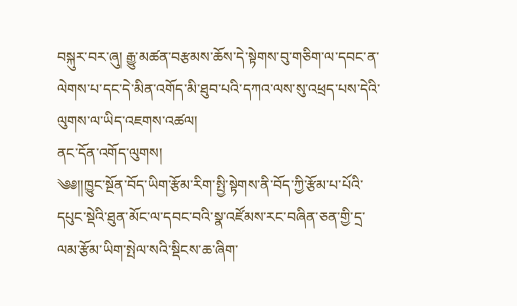བསྐུར་བར་ཞུ། རྒྱུ་མཚན་བརྩམས་ཆོས་དེ་སྟེགས་བུ་གཅིག་ལ་དབང་ན་ལེགས་པ་དང་དེ་མིན་འགོད་མི་ཐུབ་པའི་དཀའ་ལས་སུ་འཕྲད་པས་དེའི་ལུགས་ལ་ཡིད་འཇགས་འཚལ།
ནང་དོན་འགོད་ལུགས།
༄༅།།ཁྱུང་སྔོན་བོད་ཡིག་རྩོམ་རིག་སྤྱི་སྟེགས་ནི་བོད་ཀྱི་རྩོམ་པ་པོའི་དཔུང་སྡེའི་ཐུན་མོང་ལ་དབང་བའི་སྣ་འཛོམས་རང་བཞིན་ཅན་གྱི་དྲ་ལམ་རྩོམ་ཡིག་སྤེལ་སའི་སྡིངས་ཆ་ཞིག་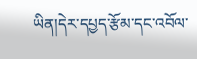ཡིན།དེར་དཔྱད་རྩོམ་དང་འབོལ་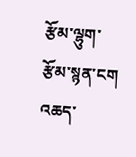རྩོམ་ལྷུག་རྩོམ་སྙན་ངག འཆད་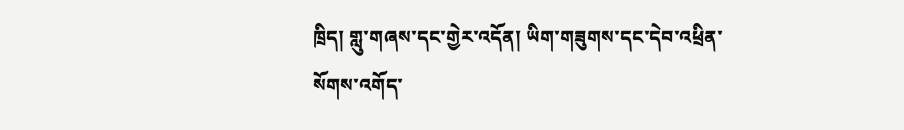ཁྲིད། གླུ་གཞས་དང་གྱེར་འདོན། ཡིག་གཟུགས་དང་དེབ་འཕྲིན་སོགས་འགོད་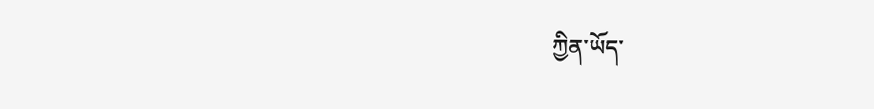ཀྱིན་ཡོད་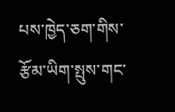པས་ཁྱེད་ཅག་གིས་རྩོམ་ཡིག་སྤུས་གང་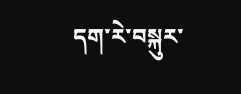དག་རེ་བསྐུར་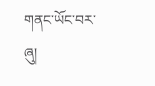གནང་ཡོང་བར་ཞུ།